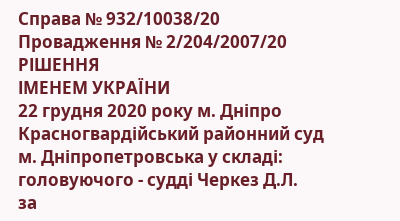Справа № 932/10038/20
Провадження № 2/204/2007/20
РІШЕННЯ
ІМЕНЕМ УКРАЇНИ
22 грудня 2020 року м. Дніпро
Красногвардійський районний суд м. Дніпропетровська у складі:
головуючого - судді Черкез Д.Л.
за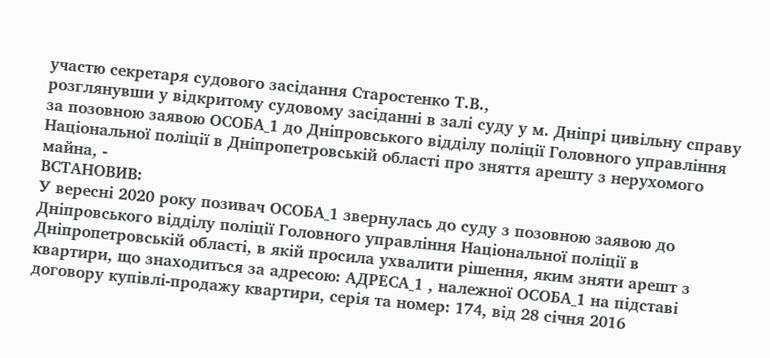участю секретаря судового засідання Старостенко Т.В.,
розглянувши у відкритому судовому засіданні в залі суду у м. Дніпрі цивільну справу за позовною заявою ОСОБА_1 до Дніпровського відділу поліції Головного управління Національної поліції в Дніпропетровській області про зняття арешту з нерухомого майна, -
ВСТАНОВИВ:
У вересні 2020 року позивач ОСОБА_1 звернулась до суду з позовною заявою до Дніпровського відділу поліції Головного управління Національної поліції в Дніпропетровській області, в якій просила ухвалити рішення, яким зняти арешт з квартири, що знаходиться за адресою: АДРЕСА_1 , належної ОСОБА_1 на підставі договору купівлі-продажу квартири, серія та номер: 174, від 28 січня 2016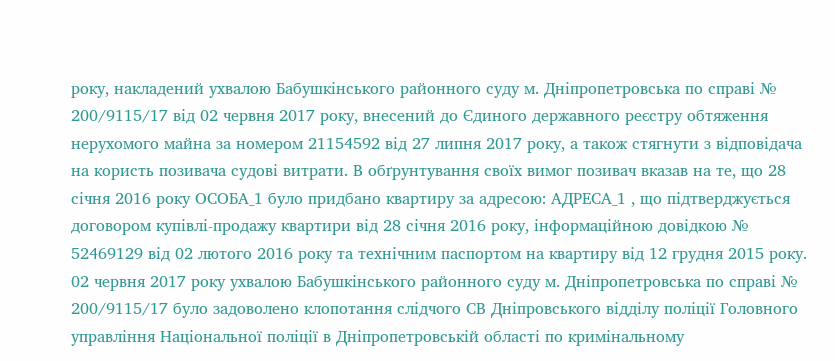року, накладений ухвалою Бабушкінського районного суду м. Дніпропетровська по справі № 200/9115/17 від 02 червня 2017 року, внесений до Єдиного державного реєстру обтяження нерухомого майна за номером 21154592 від 27 липня 2017 року, а також стягнути з відповідача на користь позивача судові витрати. В обґрунтування своїх вимог позивач вказав на те, що 28 січня 2016 року ОСОБА_1 було придбано квартиру за адресою: АДРЕСА_1 , що підтверджується договором купівлі-продажу квартири від 28 січня 2016 року, інформаційною довідкою № 52469129 від 02 лютого 2016 року та технічним паспортом на квартиру від 12 грудня 2015 року. 02 червня 2017 року ухвалою Бабушкінського районного суду м. Дніпропетровська по справі № 200/9115/17 було задоволено клопотання слідчого СВ Дніпровського відділу поліції Головного управління Національної поліції в Дніпропетровській області по кримінальному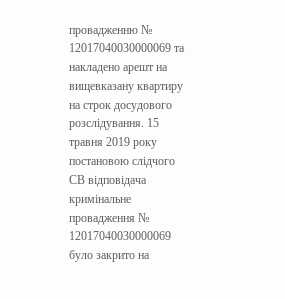провадженню № 12017040030000069 та накладено арешт на вищевказану квартиру на строк досудового розслідування. 15 травня 2019 року постановою слідчого СВ відповідача кримінальне провадження № 12017040030000069 було закрито на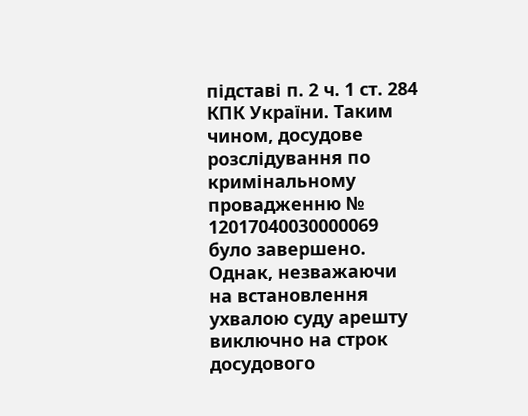підставі п. 2 ч. 1 ст. 284 КПК України. Таким чином, досудове розслідування по кримінальному провадженню № 12017040030000069 було завершено. Однак, незважаючи на встановлення ухвалою суду арешту виключно на строк досудового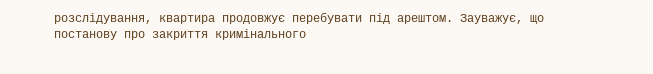розслідування, квартира продовжує перебувати під арештом. Зауважує, що постанову про закриття кримінального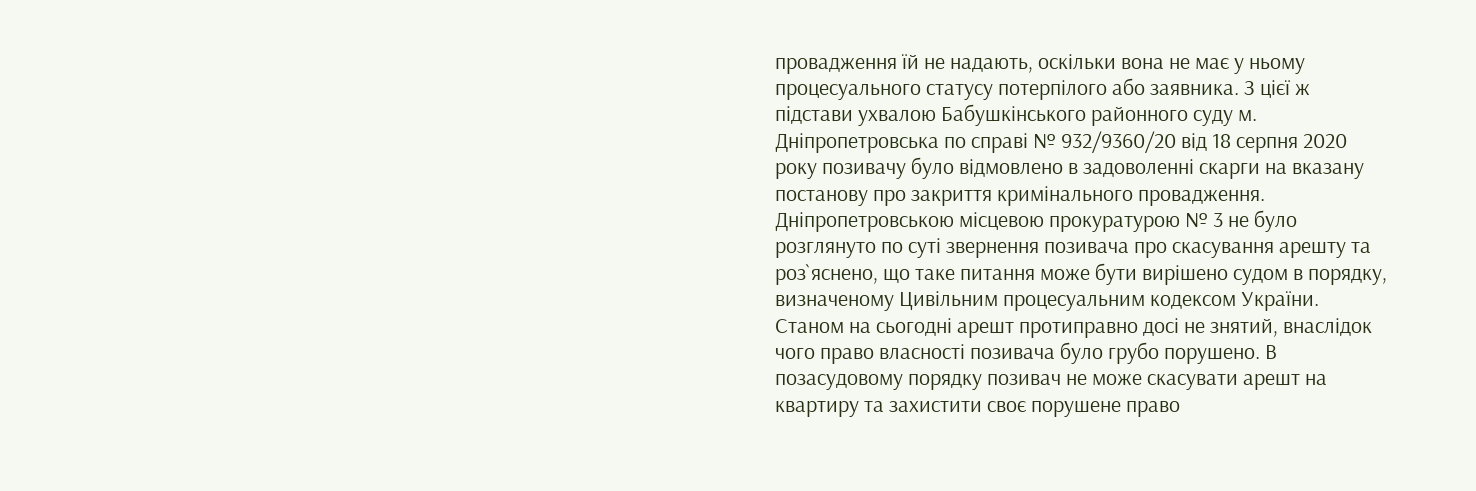провадження їй не надають, оскільки вона не має у ньому процесуального статусу потерпілого або заявника. З цієї ж підстави ухвалою Бабушкінського районного суду м. Дніпропетровська по справі № 932/9360/20 від 18 серпня 2020 року позивачу було відмовлено в задоволенні скарги на вказану постанову про закриття кримінального провадження. Дніпропетровською місцевою прокуратурою № 3 не було розглянуто по суті звернення позивача про скасування арешту та роз`яснено, що таке питання може бути вирішено судом в порядку, визначеному Цивільним процесуальним кодексом України. Станом на сьогодні арешт протиправно досі не знятий, внаслідок чого право власності позивача було грубо порушено. В позасудовому порядку позивач не може скасувати арешт на квартиру та захистити своє порушене право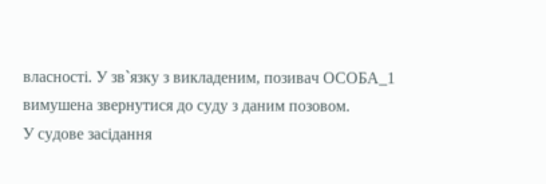власності. У зв`язку з викладеним, позивач ОСОБА_1 вимушена звернутися до суду з даним позовом.
У судове засідання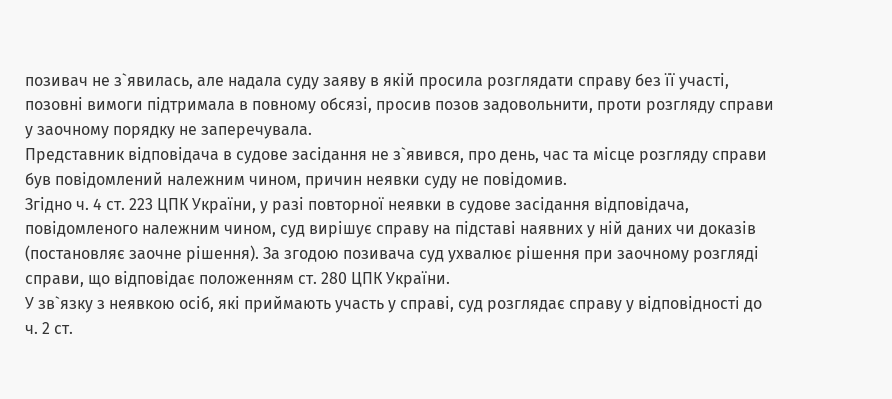позивач не з`явилась, але надала суду заяву в якій просила розглядати справу без її участі, позовні вимоги підтримала в повному обсязі, просив позов задовольнити, проти розгляду справи у заочному порядку не заперечувала.
Представник відповідача в судове засідання не з`явився, про день, час та місце розгляду справи був повідомлений належним чином, причин неявки суду не повідомив.
Згідно ч. 4 ст. 223 ЦПК України, у разі повторної неявки в судове засідання відповідача, повідомленого належним чином, суд вирішує справу на підставі наявних у ній даних чи доказів (постановляє заочне рішення). За згодою позивача суд ухвалює рішення при заочному розгляді справи, що відповідає положенням ст. 280 ЦПК України.
У зв`язку з неявкою осіб, які приймають участь у справі, суд розглядає справу у відповідності до ч. 2 ст.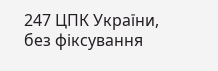247 ЦПК України, без фіксування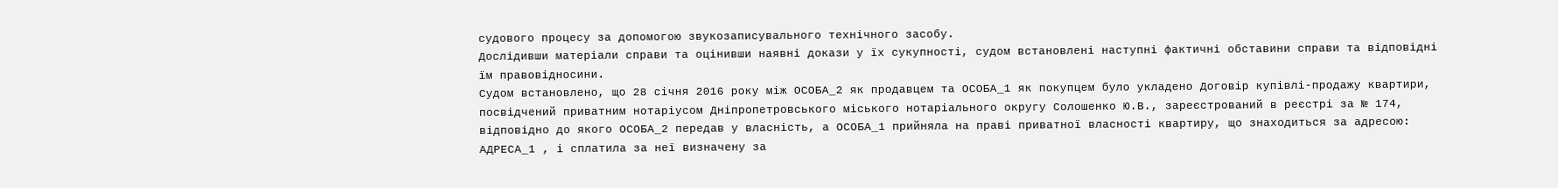судового процесу за допомогою звукозаписувального технічного засобу.
Дослідивши матеріали справи та оцінивши наявні докази у їх сукупності, судом встановлені наступні фактичні обставини справи та відповідні їм правовідносини.
Судом встановлено, що 28 січня 2016 року між ОСОБА_2 як продавцем та ОСОБА_1 як покупцем було укладено Договір купівлі-продажу квартири, посвідчений приватним нотаріусом Дніпропетровського міського нотаріального округу Солошенко Ю.В., зареєстрований в реєстрі за № 174, відповідно до якого ОСОБА_2 передав у власність, а ОСОБА_1 прийняла на праві приватної власності квартиру, що знаходиться за адресою: АДРЕСА_1 , і сплатила за неї визначену за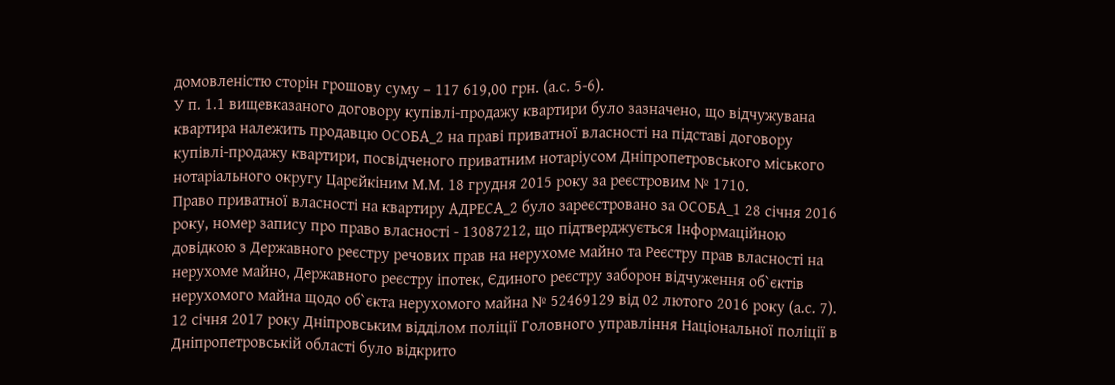домовленістю сторін грошову суму – 117 619,00 грн. (а.с. 5-6).
У п. 1.1 вищевказаного договору купівлі-продажу квартири було зазначено, що відчужувана квартира належить продавцю ОСОБА_2 на праві приватної власності на підставі договору купівлі-продажу квартири, посвідченого приватним нотаріусом Дніпропетровського міського нотаріального округу Царєйкіним М.М. 18 грудня 2015 року за реєстровим № 1710.
Право приватної власності на квартиру АДРЕСА_2 було зареєстровано за ОСОБА_1 28 січня 2016 року, номер запису про право власності - 13087212, що підтверджується Інформаційною довідкою з Державного реєстру речових прав на нерухоме майно та Реєстру прав власності на нерухоме майно, Державного реєстру іпотек, Єдиного реєстру заборон відчуження об`єктів нерухомого майна щодо об`єкта нерухомого майна № 52469129 від 02 лютого 2016 року (а.с. 7).
12 січня 2017 року Дніпровським відділом поліції Головного управління Національної поліції в Дніпропетровській області було відкрито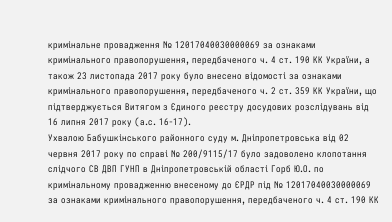кримінальне провадження № 12017040030000069 за ознаками кримінального правопорушення, передбаченого ч. 4 ст. 190 КК України, а також 23 листопада 2017 року було внесено відомості за ознаками кримінального правопорушення, передбаченого ч. 2 ст. 359 КК України, що підтверджується Витягом з Єдиного реєстру досудових розслідувань від 16 липня 2017 року (а.с. 16-17).
Ухвалою Бабушкінського районного суду м. Дніпропетровська від 02 червня 2017 року по справі № 200/9115/17 було задоволено клопотання слідчого СВ ДВП ГУНП в Дніпропетровській області Горб Ю.О. по кримінальному провадженню внесеному до ЄРДР під № 12017040030000069 за ознаками кримінального правопорушення, передбаченого ч. 4 ст. 190 КК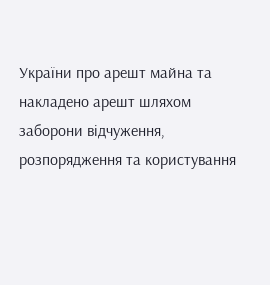України про арешт майна та накладено арешт шляхом заборони відчуження, розпорядження та користування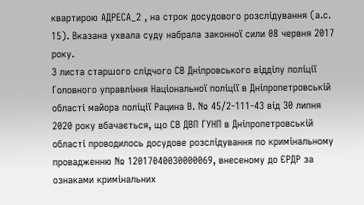квартирою АДРЕСА_2 , на строк досудового розслідування (а.с. 15). Вказана ухвала суду набрала законної сили 08 червня 2017 року.
З листа старшого слідчого СВ Дніпровського відділу поліції Головного управління Національної поліції в Дніпропетровській області майора поліції Рацина В. № 45/2-111-43 від 30 липня 2020 року вбачається, що СВ ДВП ГУНП в Дніпропетровській області проводилось досудове розслідування по кримінальному провадженню № 12017040030000069, внесеному до ЄРДР за ознаками кримінальних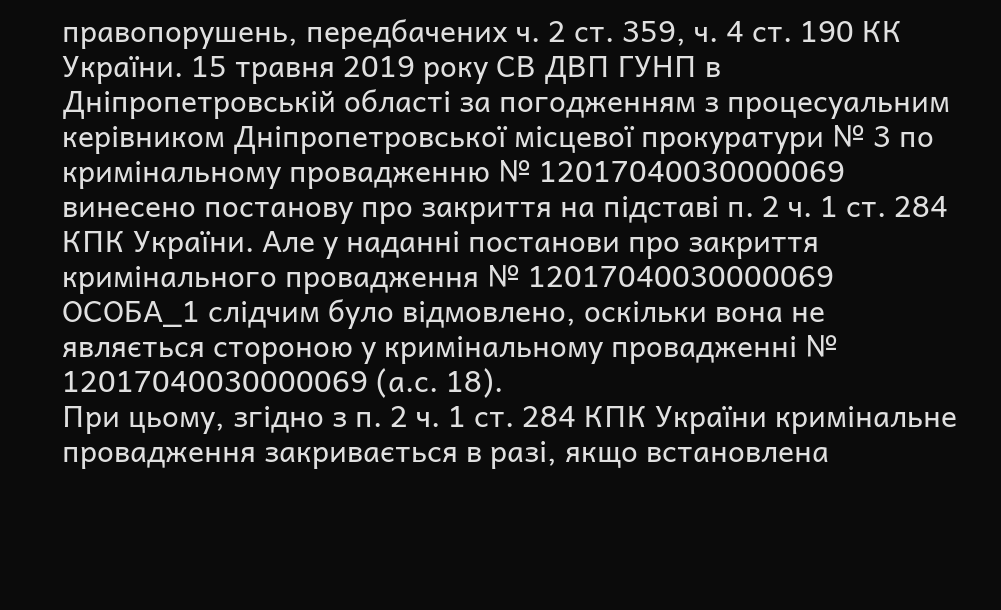правопорушень, передбачених ч. 2 ст. 359, ч. 4 ст. 190 КК України. 15 травня 2019 року СВ ДВП ГУНП в Дніпропетровській області за погодженням з процесуальним керівником Дніпропетровської місцевої прокуратури № 3 по кримінальному провадженню № 12017040030000069 винесено постанову про закриття на підставі п. 2 ч. 1 ст. 284 КПК України. Але у наданні постанови про закриття кримінального провадження № 12017040030000069 ОСОБА_1 слідчим було відмовлено, оскільки вона не являється стороною у кримінальному провадженні № 12017040030000069 (а.с. 18).
При цьому, згідно з п. 2 ч. 1 ст. 284 КПК України кримінальне провадження закривається в разі, якщо встановлена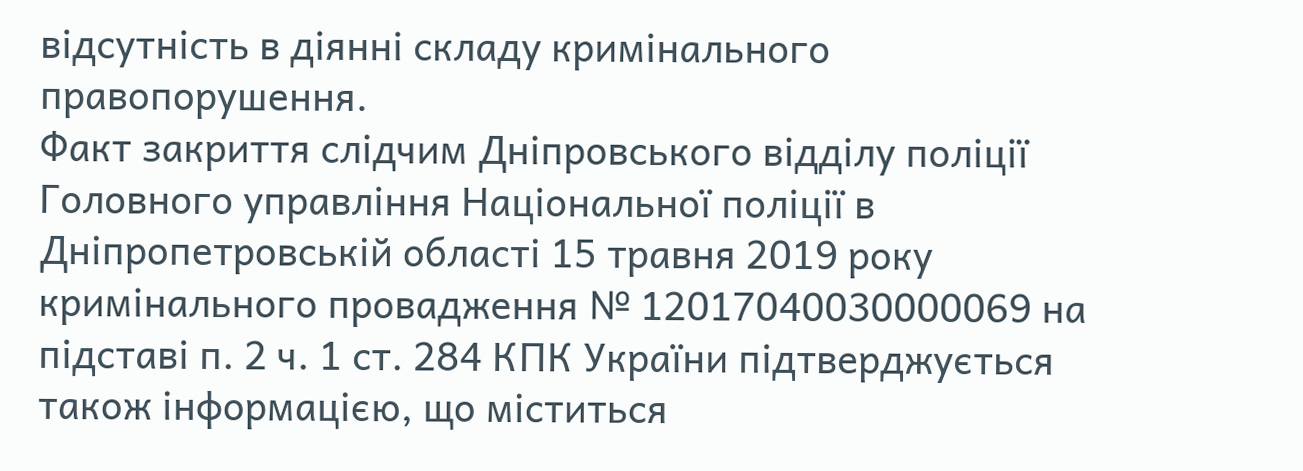відсутність в діянні складу кримінального правопорушення.
Факт закриття слідчим Дніпровського відділу поліції Головного управління Національної поліції в Дніпропетровській області 15 травня 2019 року кримінального провадження № 12017040030000069 на підставі п. 2 ч. 1 ст. 284 КПК України підтверджується також інформацією, що міститься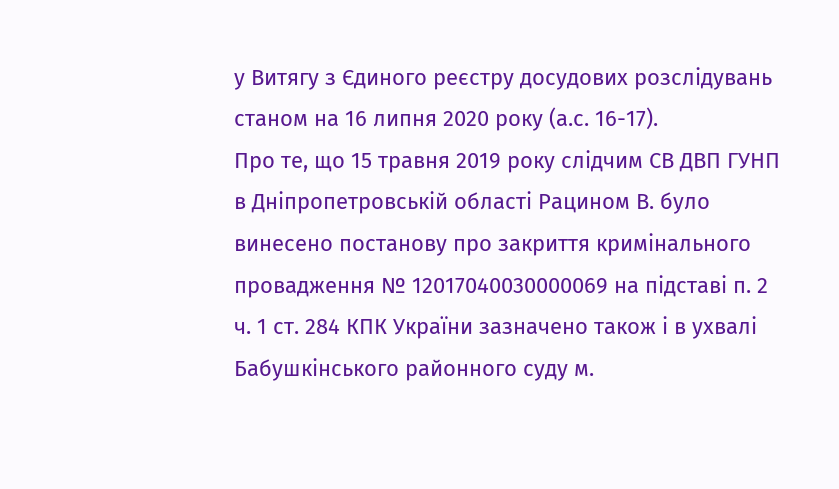у Витягу з Єдиного реєстру досудових розслідувань станом на 16 липня 2020 року (а.с. 16-17).
Про те, що 15 травня 2019 року слідчим СВ ДВП ГУНП в Дніпропетровській області Рацином В. було винесено постанову про закриття кримінального провадження № 12017040030000069 на підставі п. 2 ч. 1 ст. 284 КПК України зазначено також і в ухвалі Бабушкінського районного суду м.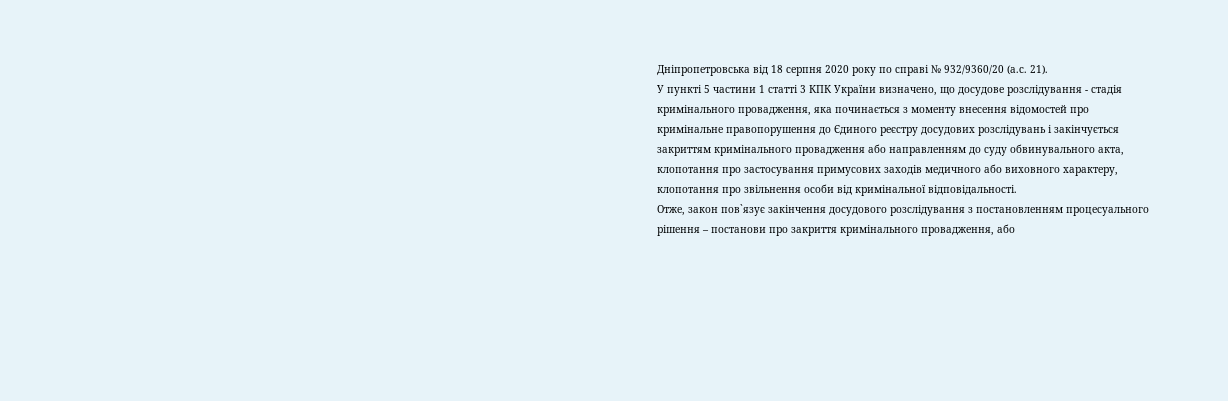Дніпропетровська від 18 серпня 2020 року по справі № 932/9360/20 (а.с. 21).
У пункті 5 частини 1 статті 3 КПК України визначено, що досудове розслідування - стадія кримінального провадження, яка починається з моменту внесення відомостей про кримінальне правопорушення до Єдиного реєстру досудових розслідувань і закінчується закриттям кримінального провадження або направленням до суду обвинувального акта, клопотання про застосування примусових заходів медичного або виховного характеру, клопотання про звільнення особи від кримінальної відповідальності.
Отже, закон пов`язує закінчення досудового розслідування з постановленням процесуального рішення – постанови про закриття кримінального провадження, або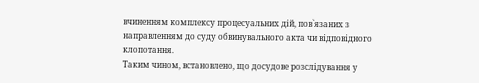вчиненням комплексу процесуальних дій, пов`язаних з направленням до суду обвинувального акта чи відповідного клопотання.
Таким чином, встановлено, що досудове розслідування у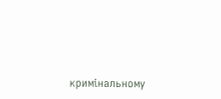кримінальному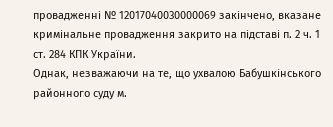провадженні № 12017040030000069 закінчено, вказане кримінальне провадження закрито на підставі п. 2 ч. 1 ст. 284 КПК України.
Однак, незважаючи на те, що ухвалою Бабушкінського районного суду м.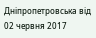Дніпропетровська від 02 червня 2017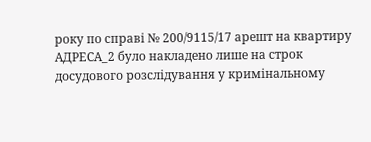року по справі № 200/9115/17 арешт на квартиру АДРЕСА_2 було накладено лише на строк досудового розслідування у кримінальному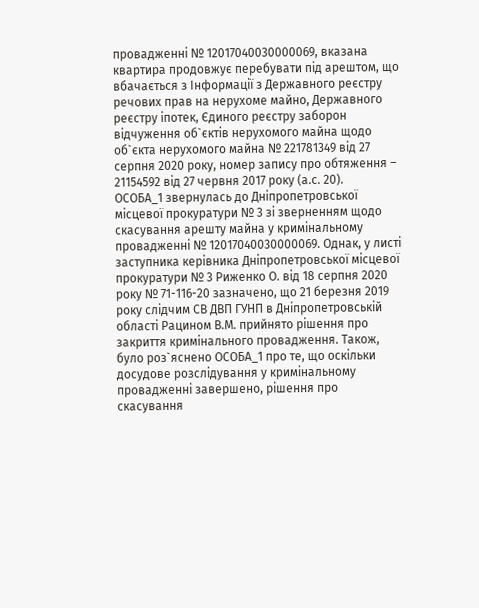провадженні № 12017040030000069, вказана квартира продовжує перебувати під арештом, що вбачається з Інформації з Державного реєстру речових прав на нерухоме майно, Державного реєстру іпотек, Єдиного реєстру заборон відчуження об`єктів нерухомого майна щодо об`єкта нерухомого майна № 221781349 від 27 серпня 2020 року, номер запису про обтяження – 21154592 від 27 червня 2017 року (а.с. 20).
ОСОБА_1 звернулась до Дніпропетровської місцевої прокуратури № 3 зі зверненням щодо скасування арешту майна у кримінальному провадженні № 12017040030000069. Однак, у листі заступника керівника Дніпропетровської місцевої прокуратури № 3 Риженко О. від 18 серпня 2020 року № 71-116-20 зазначено, що 21 березня 2019 року слідчим СВ ДВП ГУНП в Дніпропетровській області Рацином В.М. прийнято рішення про закриття кримінального провадження. Також, було роз`яснено ОСОБА_1 про те, що оскільки досудове розслідування у кримінальному провадженні завершено, рішення про скасування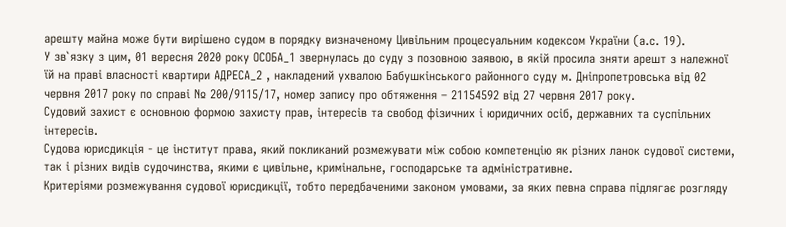арешту майна може бути вирішено судом в порядку визначеному Цивільним процесуальним кодексом України (а.с. 19).
У зв`язку з цим, 01 вересня 2020 року ОСОБА_1 звернулась до суду з позовною заявою, в якій просила зняти арешт з належної їй на праві власності квартири АДРЕСА_2 , накладений ухвалою Бабушкінського районного суду м. Дніпропетровська від 02 червня 2017 року по справі № 200/9115/17, номер запису про обтяження – 21154592 від 27 червня 2017 року.
Судовий захист є основною формою захисту прав, інтересів та свобод фізичних і юридичних осіб, державних та суспільних інтересів.
Судова юрисдикція - це інститут права, який покликаний розмежувати між собою компетенцію як різних ланок судової системи, так і різних видів судочинства, якими є цивільне, кримінальне, господарське та адміністративне.
Критеріями розмежування судової юрисдикції, тобто передбаченими законом умовами, за яких певна справа підлягає розгляду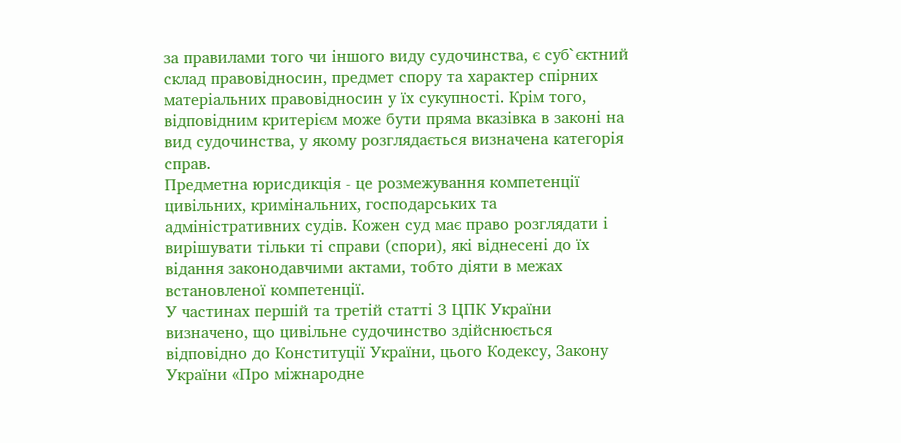за правилами того чи іншого виду судочинства, є суб`єктний склад правовідносин, предмет спору та характер спірних матеріальних правовідносин у їх сукупності. Крім того, відповідним критерієм може бути пряма вказівка в законі на вид судочинства, у якому розглядається визначена категорія справ.
Предметна юрисдикція - це розмежування компетенції цивільних, кримінальних, господарських та адміністративних судів. Кожен суд має право розглядати і вирішувати тільки ті справи (спори), які віднесені до їх відання законодавчими актами, тобто діяти в межах встановленої компетенції.
У частинах першій та третій статті 3 ЦПК України визначено, що цивільне судочинство здійснюється відповідно до Конституції України, цього Кодексу, Закону України «Про міжнародне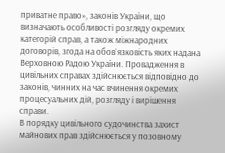приватне право», законів України, що визначають особливості розгляду окремих категорій справ, а також міжнародних договорів, згода на обов`язковість яких надана Верховною Радою України. Провадження в цивільних справах здійснюється відповідно до законів, чинних на час вчинення окремих процесуальних дій, розгляду і вирішення справи.
В порядку цивільного судочинства захист майнових прав здійснюється у позовному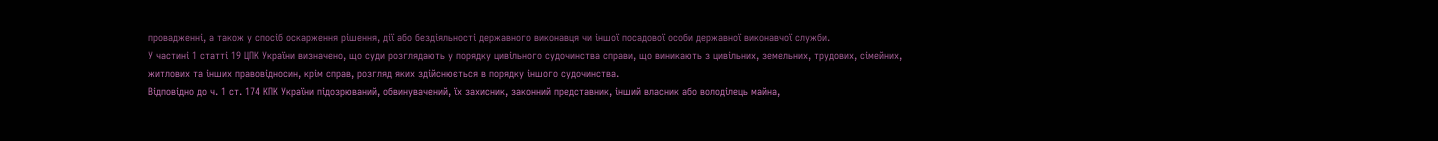провадженні, а також у спосіб оскарження рішення, дії або бездіяльності державного виконавця чи іншої посадової особи державної виконавчої служби.
У частині 1 статті 19 ЦПК України визначено, що суди розглядають у порядку цивільного судочинства справи, що виникають з цивільних, земельних, трудових, сімейних, житлових та інших правовідносин, крім справ, розгляд яких здійснюється в порядку іншого судочинства.
Відповідно до ч. 1 ст. 174 КПК України підозрюваний, обвинувачений, їх захисник, законний представник, інший власник або володілець майна,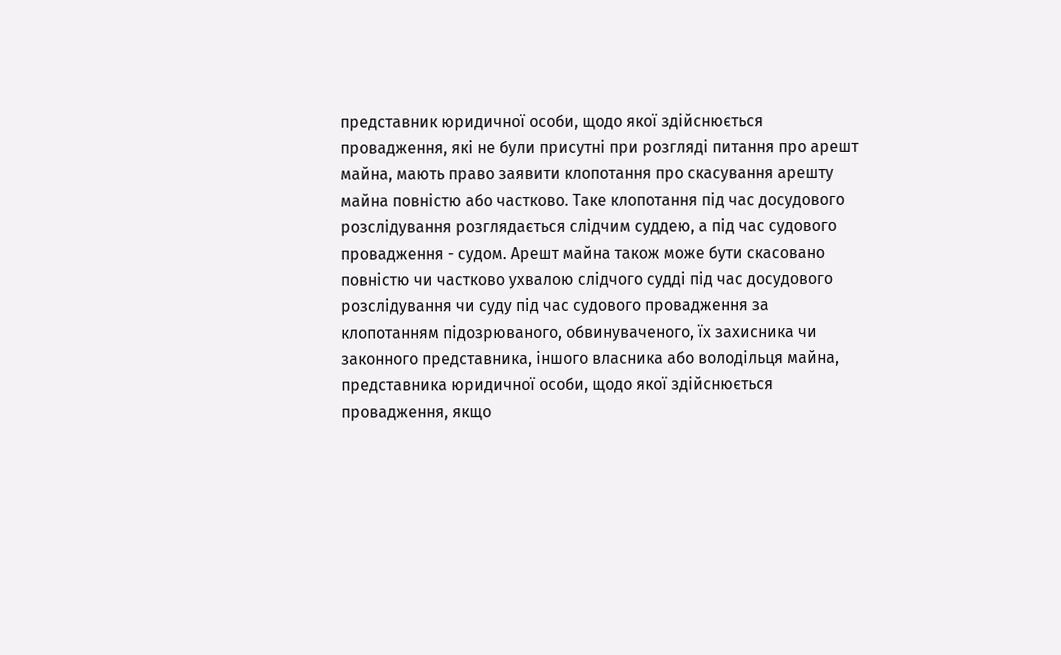представник юридичної особи, щодо якої здійснюється провадження, які не були присутні при розгляді питання про арешт майна, мають право заявити клопотання про скасування арешту майна повністю або частково. Таке клопотання під час досудового розслідування розглядається слідчим суддею, а під час судового провадження - судом. Арешт майна також може бути скасовано повністю чи частково ухвалою слідчого судді під час досудового розслідування чи суду під час судового провадження за клопотанням підозрюваного, обвинуваченого, їх захисника чи законного представника, іншого власника або володільця майна, представника юридичної особи, щодо якої здійснюється провадження, якщо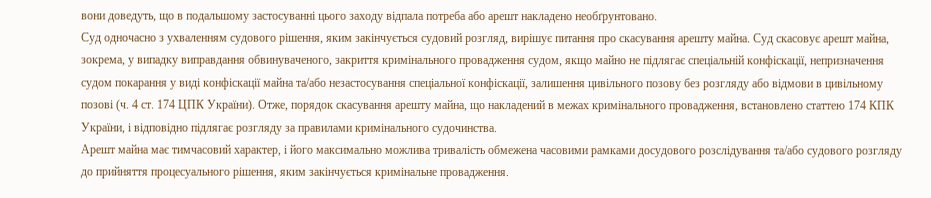вони доведуть, що в подальшому застосуванні цього заходу відпала потреба або арешт накладено необґрунтовано.
Суд одночасно з ухваленням судового рішення, яким закінчується судовий розгляд, вирішує питання про скасування арешту майна. Суд скасовує арешт майна, зокрема, у випадку виправдання обвинуваченого, закриття кримінального провадження судом, якщо майно не підлягає спеціальній конфіскації, непризначення судом покарання у виді конфіскації майна та/або незастосування спеціальної конфіскації, залишення цивільного позову без розгляду або відмови в цивільному позові (ч. 4 ст. 174 ЦПК України). Отже, порядок скасування арешту майна, що накладений в межах кримінального провадження, встановлено статтею 174 КПК України, і відповідно підлягає розгляду за правилами кримінального судочинства.
Арешт майна має тимчасовий характер, і його максимально можлива тривалість обмежена часовими рамками досудового розслідування та/або судового розгляду до прийняття процесуального рішення, яким закінчується кримінальне провадження.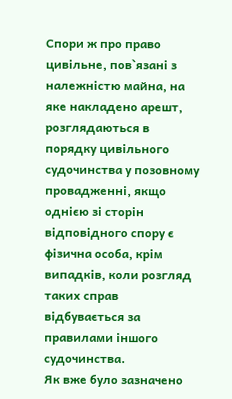Спори ж про право цивільне, пов`язані з належністю майна, на яке накладено арешт, розглядаються в порядку цивільного судочинства у позовному провадженні, якщо однією зі сторін відповідного спору є фізична особа, крім випадків, коли розгляд таких справ відбувається за правилами іншого судочинства.
Як вже було зазначено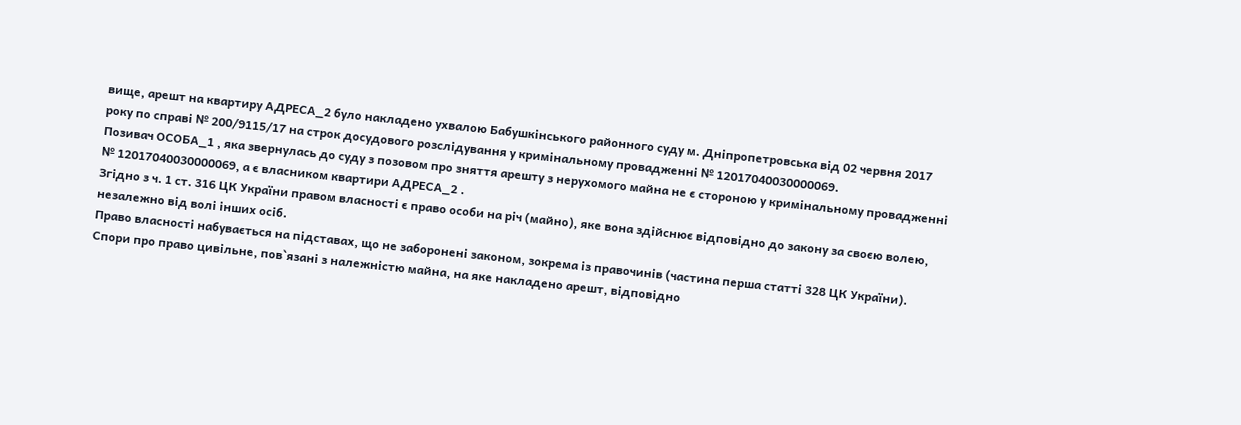вище, арешт на квартиру АДРЕСА_2 було накладено ухвалою Бабушкінського районного суду м. Дніпропетровська від 02 червня 2017 року по справі № 200/9115/17 на строк досудового розслідування у кримінальному провадженні № 12017040030000069.
Позивач ОСОБА_1 , яка звернулась до суду з позовом про зняття арешту з нерухомого майна не є стороною у кримінальному провадженні № 12017040030000069, а є власником квартири АДРЕСА_2 .
Згідно з ч. 1 ст. 316 ЦК України правом власності є право особи на річ (майно), яке вона здійснює відповідно до закону за своєю волею, незалежно від волі інших осіб.
Право власності набувається на підставах, що не заборонені законом, зокрема із правочинів (частина перша статті 328 ЦК України).
Спори про право цивільне, пов`язані з належністю майна, на яке накладено арешт, відповідно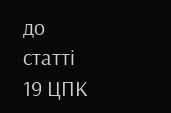до статті 19 ЦПК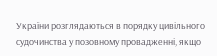України розглядаються в порядку цивільного судочинства у позовному провадженні, якщо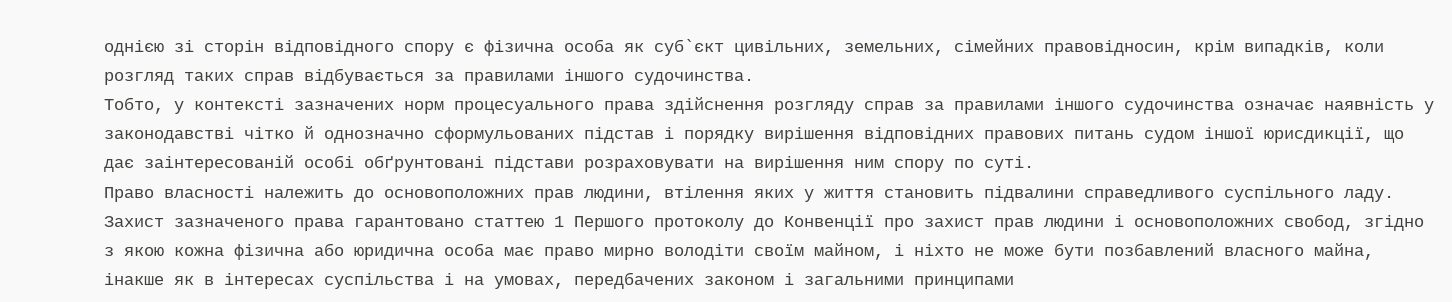однією зі сторін відповідного спору є фізична особа як суб`єкт цивільних, земельних, сімейних правовідносин, крім випадків, коли розгляд таких справ відбувається за правилами іншого судочинства.
Тобто, у контексті зазначених норм процесуального права здійснення розгляду справ за правилами іншого судочинства означає наявність у законодавстві чітко й однозначно сформульованих підстав і порядку вирішення відповідних правових питань судом іншої юрисдикції, що дає заінтересованій особі обґрунтовані підстави розраховувати на вирішення ним спору по суті.
Право власності належить до основоположних прав людини, втілення яких у життя становить підвалини справедливого суспільного ладу. Захист зазначеного права гарантовано статтею 1 Першого протоколу до Конвенції про захист прав людини і основоположних свобод, згідно з якою кожна фізична або юридична особа має право мирно володіти своїм майном, і ніхто не може бути позбавлений власного майна, інакше як в інтересах суспільства і на умовах, передбачених законом і загальними принципами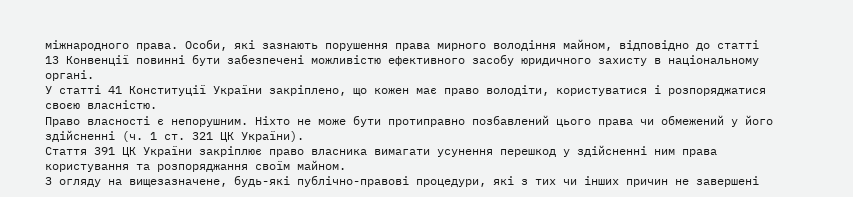міжнародного права. Особи, які зазнають порушення права мирного володіння майном, відповідно до статті 13 Конвенції повинні бути забезпечені можливістю ефективного засобу юридичного захисту в національному органі.
У статті 41 Конституції України закріплено, що кожен має право володіти, користуватися і розпоряджатися своєю власністю.
Право власності є непорушним. Ніхто не може бути протиправно позбавлений цього права чи обмежений у його здійсненні (ч. 1 ст. 321 ЦК України).
Стаття 391 ЦК України закріплює право власника вимагати усунення перешкод у здійсненні ним права користування та розпоряджання своїм майном.
З огляду на вищезазначене, будь-які публічно-правові процедури, які з тих чи інших причин не завершені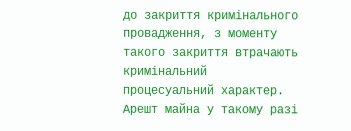до закриття кримінального провадження, з моменту такого закриття втрачають кримінальний процесуальний характер. Арешт майна у такому разі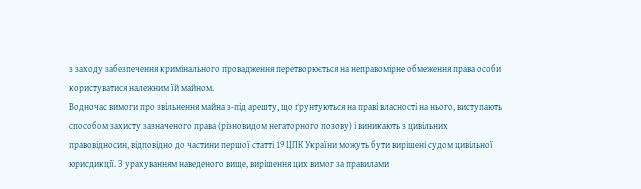з заходу забезпечення кримінального провадження перетворюється на неправомірне обмеження права особи користуватися належним їй майном.
Водночас вимоги про звільнення майна з-під арешту, що ґрунтуються на праві власності на нього, виступають способом захисту зазначеного права (різновидом негаторного позову) і виникають з цивільних правовідносин, відповідно до частини першої статті 19 ЦПК України можуть бути вирішені судом цивільної юрисдикції. З урахуванням наведеного вище, вирішення цих вимог за правилами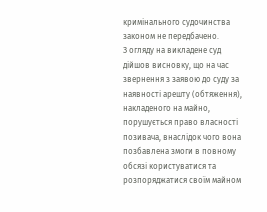кримінального судочинства законом не передбачено.
З огляду на викладене суд дійшов висновку, що на час звернення з заявою до суду за наявності арешту (обтяження), накладеного на майно, порушується право власності позивача, внаслідок чого вона позбавлена змоги в повному обсязі користуватися та розпоряджатися своїм майном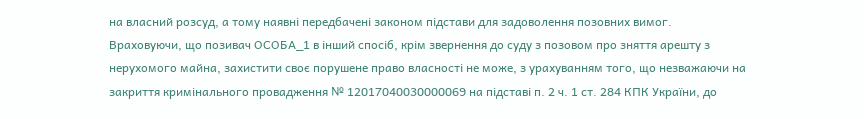на власний розсуд, а тому наявні передбачені законом підстави для задоволення позовних вимог.
Враховуючи, що позивач ОСОБА_1 в інший спосіб, крім звернення до суду з позовом про зняття арешту з нерухомого майна, захистити своє порушене право власності не може, з урахуванням того, що незважаючи на закриття кримінального провадження № 12017040030000069 на підставі п. 2 ч. 1 ст. 284 КПК України, до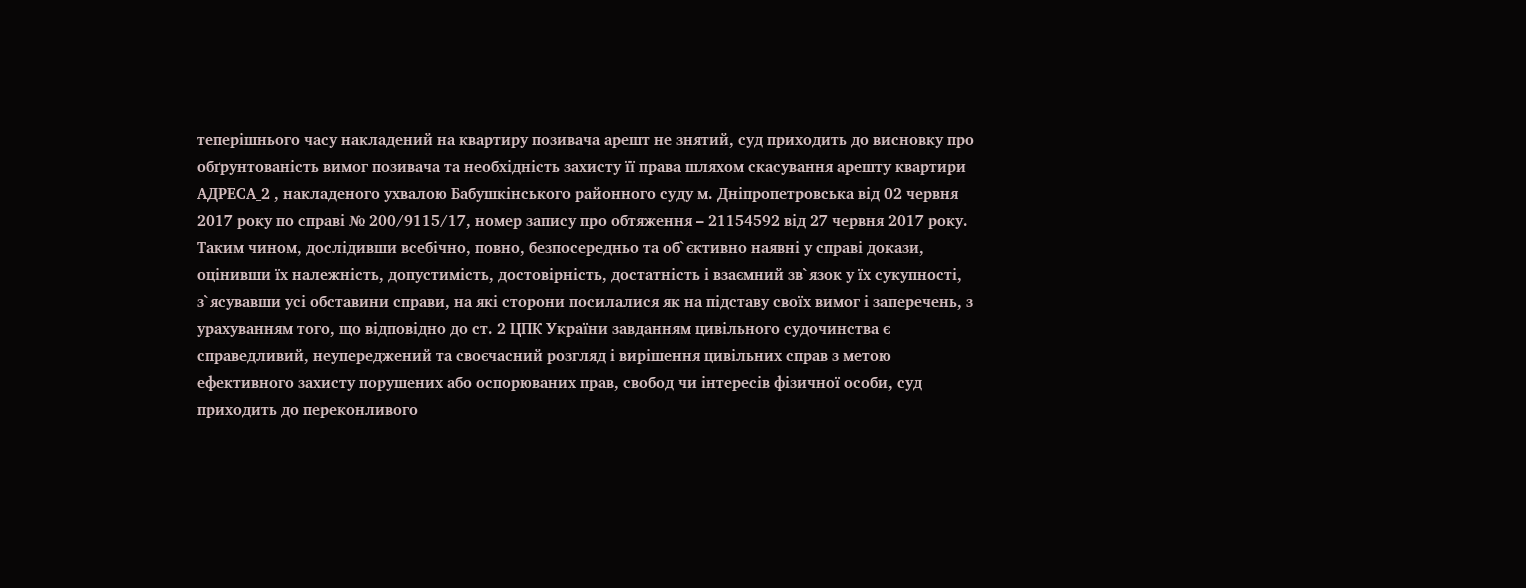теперішнього часу накладений на квартиру позивача арешт не знятий, суд приходить до висновку про обґрунтованість вимог позивача та необхідність захисту її права шляхом скасування арешту квартири АДРЕСА_2 , накладеного ухвалою Бабушкінського районного суду м. Дніпропетровська від 02 червня 2017 року по справі № 200/9115/17, номер запису про обтяження – 21154592 від 27 червня 2017 року.
Таким чином, дослідивши всебічно, повно, безпосередньо та об`єктивно наявні у справі докази, оцінивши їх належність, допустимість, достовірність, достатність і взаємний зв`язок у їх сукупності, з`ясувавши усі обставини справи, на які сторони посилалися як на підставу своїх вимог і заперечень, з урахуванням того, що відповідно до ст. 2 ЦПК України завданням цивільного судочинства є справедливий, неупереджений та своєчасний розгляд і вирішення цивільних справ з метою ефективного захисту порушених або оспорюваних прав, свобод чи інтересів фізичної особи, суд приходить до переконливого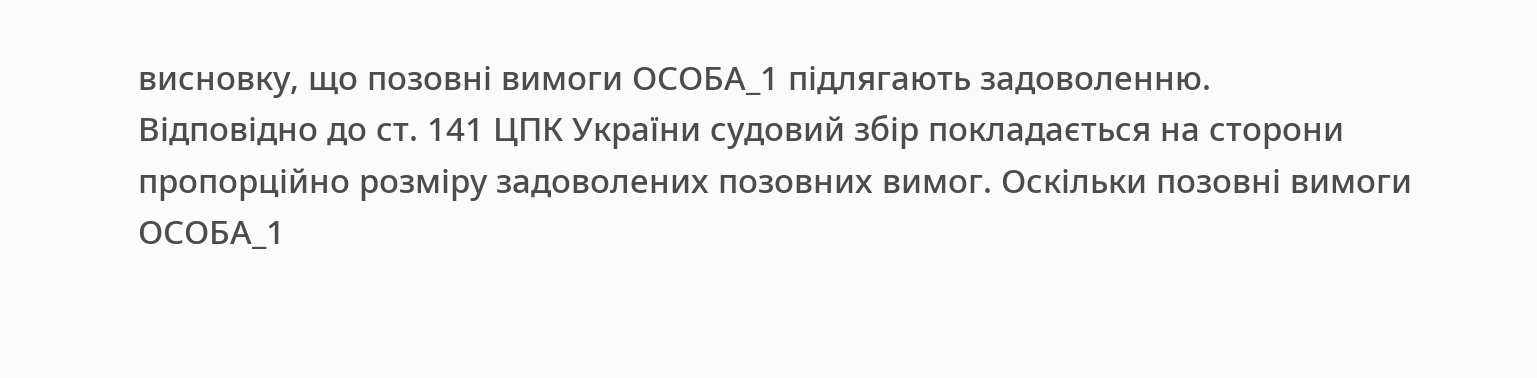висновку, що позовні вимоги ОСОБА_1 підлягають задоволенню.
Відповідно до ст. 141 ЦПК України судовий збір покладається на сторони пропорційно розміру задоволених позовних вимог. Оскільки позовні вимоги ОСОБА_1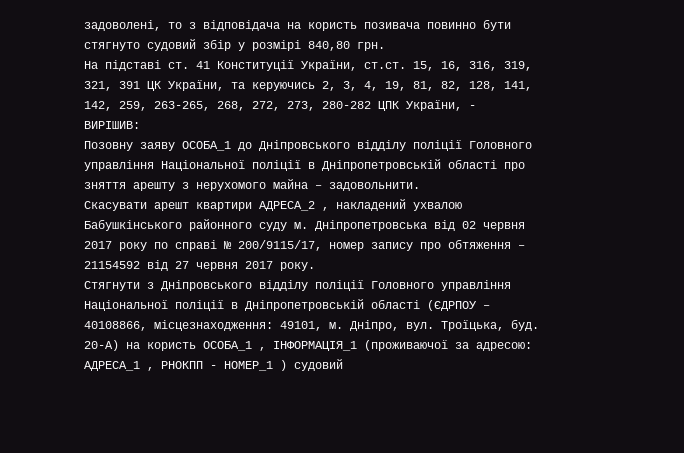задоволені, то з відповідача на користь позивача повинно бути стягнуто судовий збір у розмірі 840,80 грн.
На підставі ст. 41 Конституції України, ст.ст. 15, 16, 316, 319, 321, 391 ЦК України, та керуючись 2, 3, 4, 19, 81, 82, 128, 141, 142, 259, 263-265, 268, 272, 273, 280-282 ЦПК України, -
ВИРІШИВ:
Позовну заяву ОСОБА_1 до Дніпровського відділу поліції Головного управління Національної поліції в Дніпропетровській області про зняття арешту з нерухомого майна – задовольнити.
Скасувати арешт квартири АДРЕСА_2 , накладений ухвалою Бабушкінського районного суду м. Дніпропетровська від 02 червня 2017 року по справі № 200/9115/17, номер запису про обтяження – 21154592 від 27 червня 2017 року.
Стягнути з Дніпровського відділу поліції Головного управління Національної поліції в Дніпропетровській області (ЄДРПОУ – 40108866, місцезнаходження: 49101, м. Дніпро, вул. Троїцька, буд. 20-А) на користь ОСОБА_1 , ІНФОРМАЦІЯ_1 (проживаючої за адресою: АДРЕСА_1 , РНОКПП - НОМЕР_1 ) судовий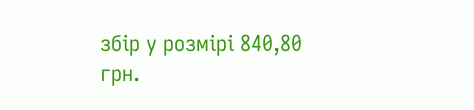збір у розмірі 840,80 грн.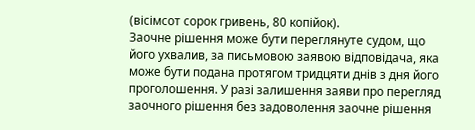(вісімсот сорок гривень, 80 копійок).
Заочне рішення може бути переглянуте судом, що його ухвалив, за письмовою заявою відповідача, яка може бути подана протягом тридцяти днів з дня його проголошення. У разі залишення заяви про перегляд заочного рішення без задоволення заочне рішення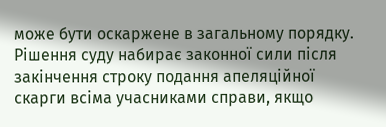може бути оскаржене в загальному порядку.
Рішення суду набирає законної сили після закінчення строку подання апеляційної скарги всіма учасниками справи, якщо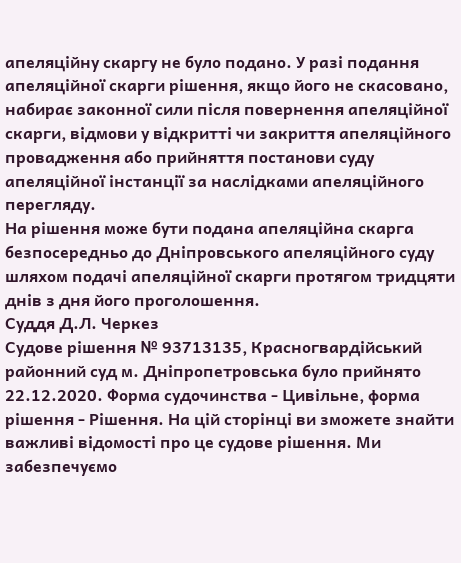апеляційну скаргу не було подано. У разі подання апеляційної скарги рішення, якщо його не скасовано, набирає законної сили після повернення апеляційної скарги, відмови у відкритті чи закриття апеляційного провадження або прийняття постанови суду апеляційної інстанції за наслідками апеляційного перегляду.
На рішення може бути подана апеляційна скарга безпосередньо до Дніпровського апеляційного суду шляхом подачі апеляційної скарги протягом тридцяти днів з дня його проголошення.
Суддя Д.Л. Черкез
Судове рішення № 93713135, Красногвардійський районний суд м. Дніпропетровська було прийнято 22.12.2020. Форма судочинства - Цивільне, форма рішення - Рішення. На цій сторінці ви зможете знайти важливі відомості про це судове рішення. Ми забезпечуємо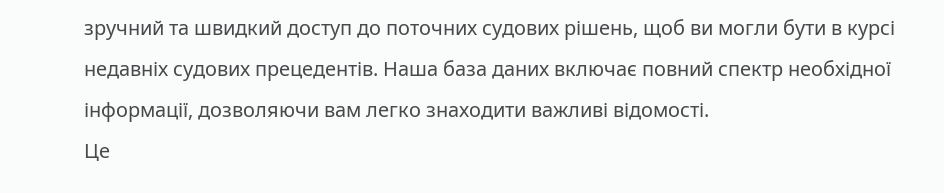зручний та швидкий доступ до поточних судових рішень, щоб ви могли бути в курсі недавніх судових прецедентів. Наша база даних включає повний спектр необхідної інформації, дозволяючи вам легко знаходити важливі відомості.
Це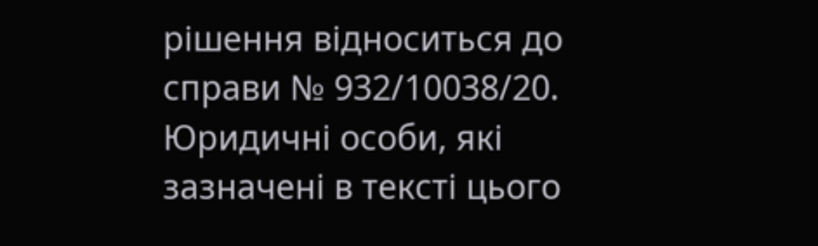рішення відноситься до справи № 932/10038/20. Юридичні особи, які зазначені в тексті цього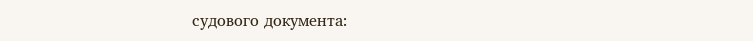судового документа: